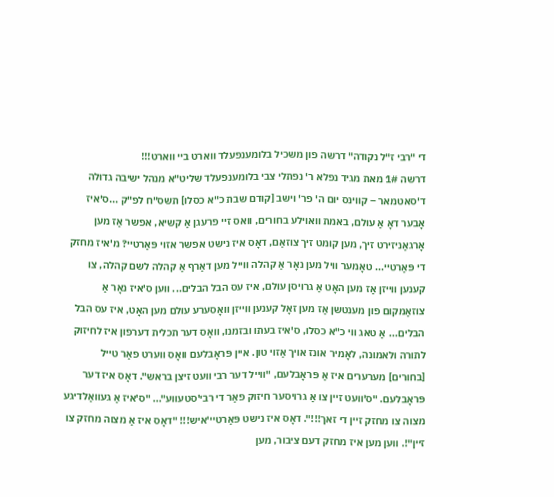די "רבי ז"ל נקודה" דרשה פון משכיל בלומענפעלד ווארט ביי ווארט!!!
דרשה 1# מאת מגיד נפלא ר' נפתלי צבי בלומענפעלד שליט"א מנהל ישיבה גדולה ד'סאטמאר – קווינס יום ה' פר' וישב [קודם שבת כ"א כסלו] תשס"ח לפ"ק ...ס'איז אָבער דאָ אַ עולם, באמת וואוילע בחורים, וואס זיי פרעגן אַ קשיא, אפשר אַז מען אָרגאַניזירט זיך, מען קומט זיך צוזאַם, דאָס איז נישט אפשר אזוי פּאַרטיי? מ'איז מחזק די פּאַרטיי... טאָמער וויל מען נאָר אַ קהלה ווייל מען דאַרף אַ קהלה לשם קהלה, צו קענען ווייזן אַז מען האָט אַ גרויסן עולם, איז עס הבל הבלים... ווען ס'איז נאָר אַ צוזאַמקום פון מענטשן אַז מען זאָל קענען ווייזן וואָסערע עולם מען האָט, איז עס הבל הבלים... אַ טאג ווי כ"א כסלו, ס'איז בעתו ובזמנו, וואָס דער תכלית דערפון איז לחיזוק לתורה ולאמונה, לאָמיר אונז אויך אַזוי טון. איין פּראָבלעם וואָס ווערט פאַר טייל [בחורים] מערערים איז אַ פּראָבלעם, "ווייל דער רבי וועט זיצן בראש". דאָס איז דער פּראָבלעם. "ס'וועט זיין צו אַ גרויסער חיזוק פאַר די רבי'סטעווע"... "ס'איז אַ געוואַלדיגע מצוה צו מחזק זיין די זאך!!!". דאָס איז נישט פּאַרטיי'איש!!! "דאָס איז אַ מצוה מחזק צו זיין"!. ווען מען איז מחזק דעם ציבור, מען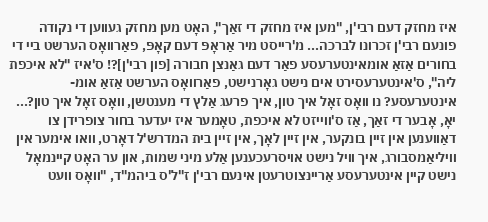איז מחזק דעם רבי'ן, "מען איז מחזק די זאַך", האָט מען מחזק געווען די נקודה פונעם רבי'ן זכרונו לברכה... מ'רייסט מיר אַראָפּ דעם קאָפּ, פאַרוואָס הערשט ביי די בחורים אַזאַ אומאינטערעסע פאַר דעם גאַנצן חבורה [פון רבי'ן]?! ס'איז "לא איכפת ליה", ס'אינטערעסירט אים נישט גאָרנישט, פאַרוואָס הערשט אַזאַ אומ-אינטערעסע? נו וואָס זאָל איך טון, איך פרעג אַלץ די מענטשן, וואָס זאָל איך טון?... יאָ, אָבער די זאַך, אַז ס'ווייזט לא איכפת, טאָמער איז יעדער בחור צופרידן צו דאַווענען אין זיין בונקער, אין זיין לאָך, אין זיין בית המדרש'ל דאָרט, וואו אימער אין וויליאַמסבורג, איך וויל נישט אויסרעכענען אַלע מיני שמות, און ער האָט קיינמאָל נישט קיין אינטערעסע אַריינצוטרעטן אינעם רבי'ן ז"ל'ס ביהמ"ד, "וואָס וועט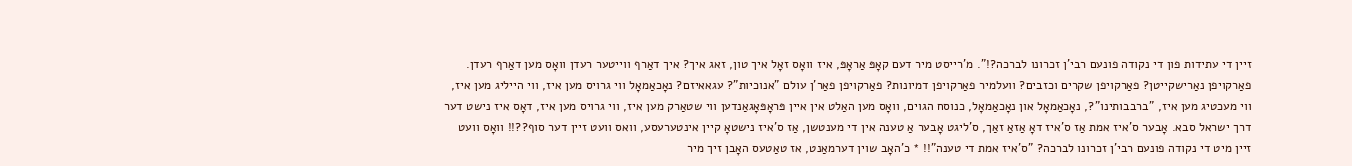זיין די עתידות פון די נקודה פונעם רבי'ן זכרונו לברכה?!". מ'רייסט מיר דעם קאָפּ אַראָפּ, איז וואָס זאָל איך טון, זאג איך? איך דאַרף ווייטער רעדן וואָס מען דאַרף רעדן. פאַרקויפן נאַרישקייטן? פאַרקויפן שקרים וכזבים? וועלמיר פאַרקויפן דמיונות? פאַרקויפן פאַר'ן עולם "אנוכיות"? עגאאיזם? נאָכאַמאָל ווי גרויס מען איז, ווי הייליג מען איז, ווי מעכטיג מען איז, "ברבבותינו"?, נאָכאַמאָל און נאָכאַמאָל, כנוסח הגוים, וואָס מען האַלט אין איין פּראָפּאָגאַנדען ווי שטאַרק מען איז, ווי גרויס מען איז, דאָס איז נישט דער דרך ישראל סבא. אָבער ס'איז אמת אַז ס'איז דאָ אַזאַ זאַך, ס'ליגט אָבער אַ טענה אין די מענטשן, אַז ס'איז נישטאָ קיין אינטערעסע, וואס וועט זיין דער סוף??!! וואָס וועט זיין מיט די נקודה פונעם רבי'ן זכרונו לברכה? "ס'איז אמת די טענה"!! * כ'האָב שוין דערמאַנט, אז טאַטעס האָבן זיך מיר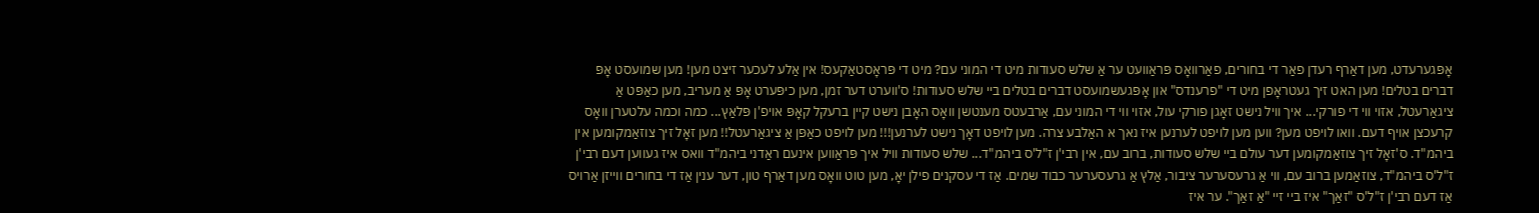אָפּגערעדט, מען דאַרף רעדן פאַר די בחורים, פאַרוואָס פּראַוועט ער אַ שלש סעודות מיט די המוני עם? מיט די פּראָסטאַקעס! אין אַלע לעכער זיצט מען! מען שמועסט אָפּ דברים בטלים! מען האט זיך געטראָפן מיט די "פרענדס" און אָפּגעשמועסט דברים בטלים ביי שלש סעודות! ס'ווערט דער זמן, מען כיפּערט אָפּ אַ מעריב, מען כאַפּט אַ ציגאַרעטל, אזוי ווי די פורקי... איך וויל נישט זאָגן פורקי עול, אזוי ווי די המוני עם, אַרבעטס מענטשן וואָס האָבן נישט קיין ברעקל קאָפּ אויפ'ן פּלאַץ... כמה וכמה עלטערן וואָס קרעכצן אויף דעם. וואו לויפט מען? ווען מען לויפט לערנען איז נאך א האַלבע צרה. מען לויפט דאָך נישט לערנען!!! מען לויפט כאַפּן אַ ציגאַרעטל!! מען זאָל זיך צוזאַמקומען אין ביהמ"ד. ס'זאָל זיך צוזאַמקומען דער עולם ביי שלש סעודות, ברוב עם, אין רבי'ן ז"ל'ס ביהמ"ד... שלש סעודות וויל איך פּראַווען אינעם ראַדני ביהמ"ד וואס איז געווען דעם רבי'ן ז"ל'ס ביהמ"ד, צוזאַמען ברוב עם, ווי אַ גרעסערער ציבור, אַלץ אַ גרעסערער כבוד שמים. אַז די עסקנים פילן יאָ, מען טוט וואָס מען דאַרף טון, דער ענין אַז די בחורים ווייזן אַרויס אַז דעם רבי'ן ז"ל'ס "זאַך" איז ביי זיי "אַ זאַך". ער איז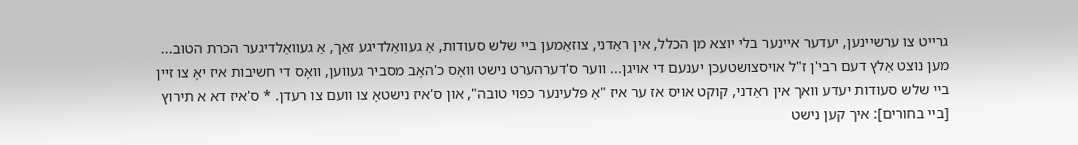גרייט צו ערשיינען, יעדער איינער בלי יוצא מן הכלל, אין ראַדני, צוזאַמען ביי שלש סעודות, אַ געוואַלדיגע זאַך, אַ געוואַלדיגער הכרת הטוב... מען נוצט אַלץ דעם רבי'ן ז"ל אויסצושטעכן יענעם די אויגן... ווער ס'דערהערט נישט וואָס כ'האָב מסביר געווען, וואָס די חשיבות איז יאָ צו זיין ביי שלש סעודות יעדע וואך אין ראַדני, קוקט אויס אז ער איז "אַ פּלעינער כפוי טובה", און ס'איז נישטאָ צו וועם צו רעדן. * ס'איז דא א תירוץ [ביי בחורים]: איך קען נישט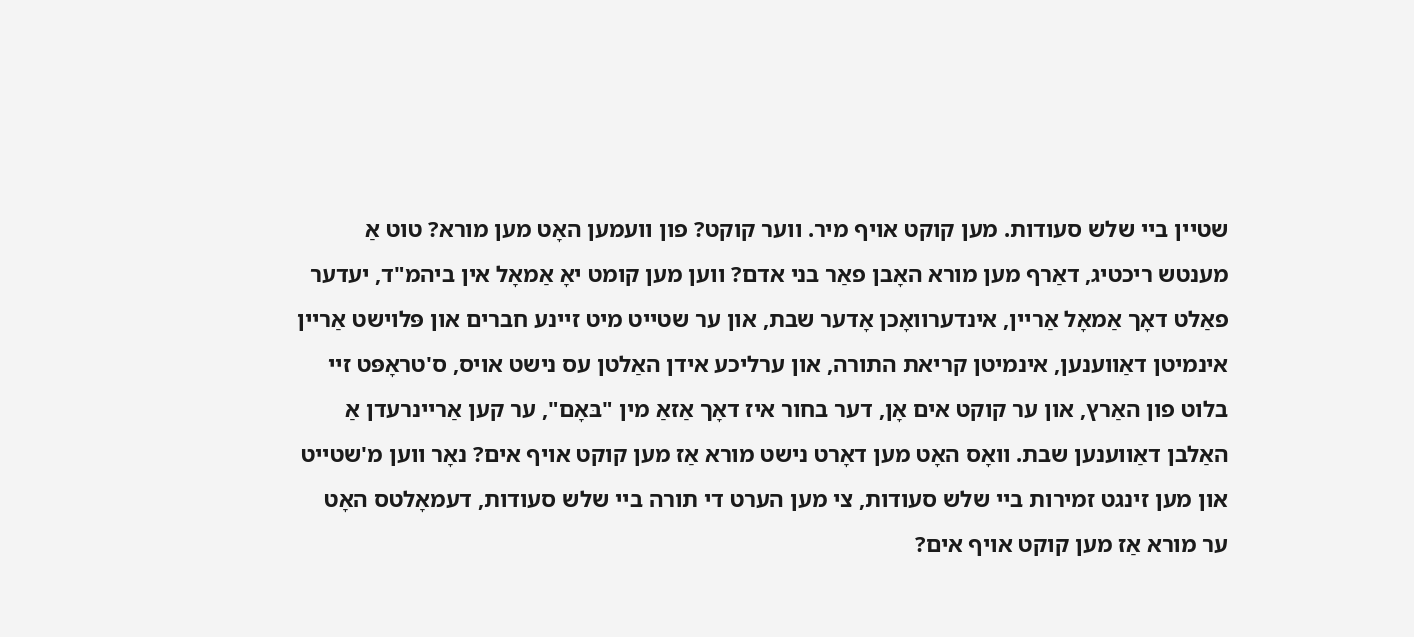שטיין ביי שלש סעודות. מען קוקט אויף מיר. ווער קוקט? פון וועמען האָט מען מורא? טוט אַ מענטש ריכטיג, דאַרף מען מורא האָבן פאַר בני אדם? ווען מען קומט יאָ אַמאָל אין ביהמ"ד, יעדער פאַלט דאָך אַמאָל אַריין, אינדערוואָכן אָדער שבת, און ער שטייט מיט זיינע חברים און פּלוישט אַריין אינמיטן דאַווענען, אינמיטן קריאת התורה, און ערליכע אידן האַלטן עס נישט אויס, ס'טראָפּט זיי בלוט פון האַרץ, און ער קוקט אים אָן, דער בחור איז דאָך אַזאַ מין "בּאָם", ער קען אַריינרעדן אַ האַלבן דאַווענען שבת. וואָס האָט מען דאָרט נישט מורא אַז מען קוקט אויף אים? נאָר ווען מ'שטייט און מען זינגט זמירות ביי שלש סעודות, צי מען הערט די תורה ביי שלש סעודות, דעמאָלטס האָט ער מורא אַז מען קוקט אויף אים?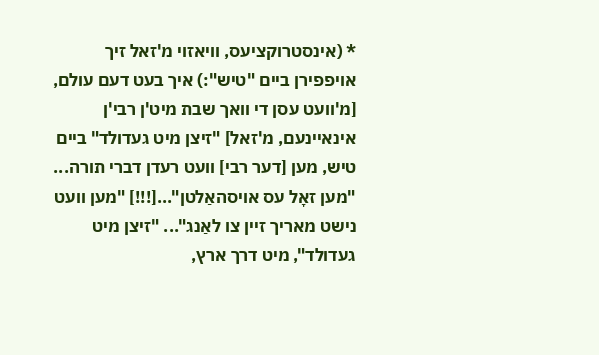* (אינסטרוקציעס, וויאזוי מ'זאל זיך אויפפירן ביים "טיש":) איך בעט דעם עולם, [מ'וועט עסן די וואך שבת מיט'ן רבי'ן אינאיינעם, מ'זאל] "זיצן מיט געדולד" ביים טיש, מען [דער רבי] וועט רעדן דברי תורה... "מען זאָל עס אויסהאַלטן"...[!!!] "מען וועט נישט מאריך זיין צו לאַנג"... "זיצן מיט געדולד", מיט דרך ארץ,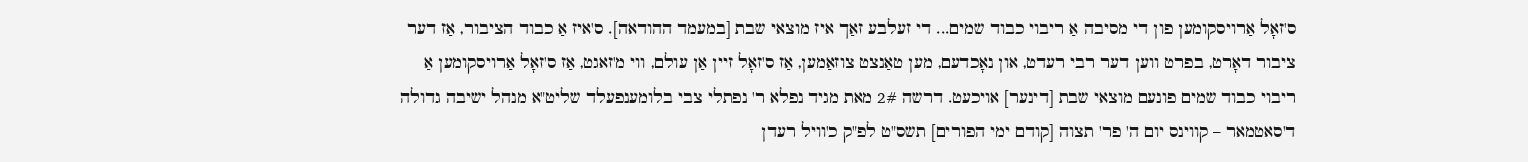ס'זאָל אַרויסקומען פון די מסיבה אַ ריבוי כבוד שמים... די זעלבע זאַך איז מוצאי שבת [במעמד ההודאה]. ס'איז אַ כבוד הציבור, אַז דער ציבור דאָרט, בפרט ווען דער רבי רעדט, און נאָכדעם, מען טאַנצט צוזאַמען, אַז ס'זאָל זיין אַן עולם, ווי מ'זאגט, אַז ס'זאָל אַרויסקומען אַ ריבוי כבוד שמים פונעם מוצאי שבת [דינער] אויכעט. דרשה 2# מאת מגיד נפלא ר' נפתלי צבי בלומענפעלד שליט"א מנהל ישיבה גדולה ד'סאטמאר – קווינס יום ה' פר' תצוה [קודם ימי הפורים] תשס"ט לפ"ק כ'וויל רעדן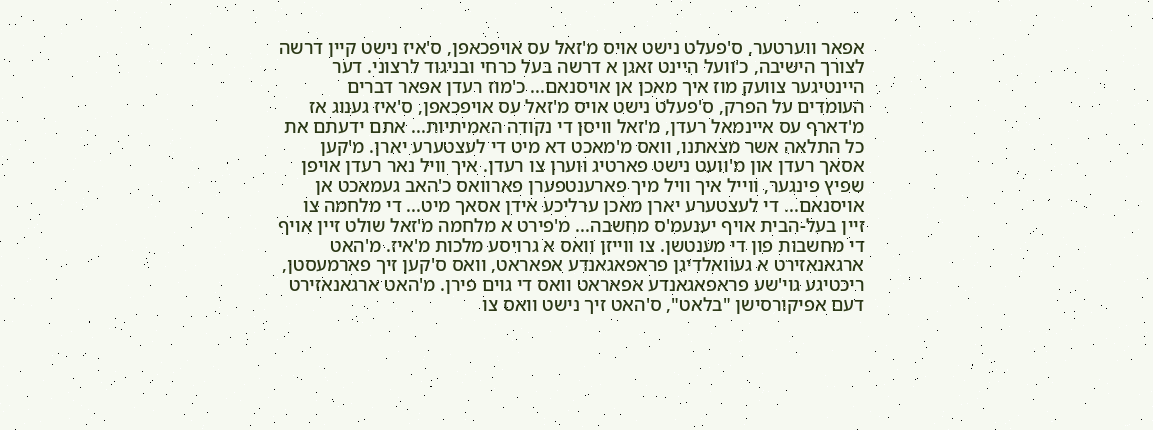אפאר ווערטער, ס'פעלט נישט אויס מ'זאל עס אויפכאפן, ס'איז נישט קיין דרשה לצורך הישיבה, כ'וועל היינט זאגן א דרשה בעל כרחי ובניגוד לרצוני. דער היינטיגער צוועק מוז איך מאכן אן אויסנאם... כ'מוז רעדן אפאר דברים העומדים על הפרק, ס'פעלט נישט אויס מ'זאל עס אויפכאפן, ס'איז גענוג אז מ'דארף עס איינמאל רעדן, מ'זאל וויסן די נקודה האמיתיות... אתם ידעתם את כל התלאה אשר מצאתנו, וואס מ'מאכט דא מיט די לעצטערע יארן. מ'קען אסאך רעדן און מ'וועט נישט פארטיג ווערן צו רעדן. איך וויל נאר רעדן אויפן שפיץ פינגער, ווייל איך וויל מיך פארענטפערן פארוואס כ'האב געמאכט אן אויסנאם... די לעצטערע יארן מאכן ערליכע אידן אסאך מיט... די מלחמה צו זיין בעל-הבית אויף יענעמ'ס מחשבה... מ'פירט א מלחמה מ'זאל שולט זיין אויף די מחשבות פון די מענטשן. צו ווייזן וואס א גרויסע מלכות מ'איז. מ'האט ארגאנאזירט א געוואלדיגן פראפאגאנדע אפאראט, וואס ס'קען זיך פארמעסטן, ריכטיגע גוי'שע פראפאגאנדע אפאראט וואס די גוים פירן. מ'האט ארגאנאזירט דעם אפיקורסישן "בלאט", ס'האט זיך נישט וואס צו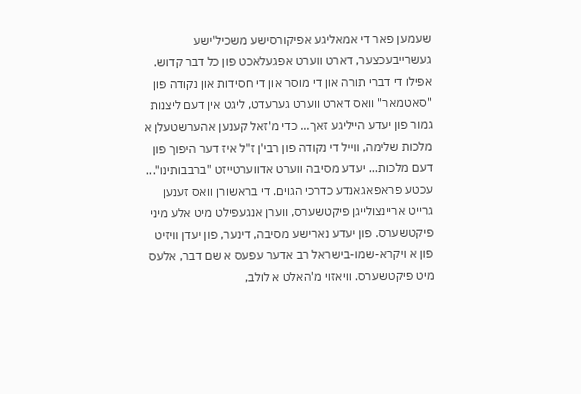שעמען פאר די אמאליגע אפיקורסישע משכיל'ישע געשרייבעכצער, דארט ווערט אפגעלאכט פון כל דבר קדוש. אפילו די דברי תורה און די מוסר און די חסידות און נקודה פון "סאטמאר" וואס דארט ווערט גערעדט, ליגט אין דעם ליצנות גמור פון יעדע הייליגע זאך... כדי מ'זאל קענען אהערשטעלן א מלכות שלימה, ווייל די נקודה פון רבי'ן ז"ל איז דער היפוך פון דעם מלכות... יעדע מסיבה ווערט אדווערטייזט "ברבבותינו"... עכטע פראפאגאנדע כדרכי הגוים. די בראשורן וואס זענען גרייט אריינצולייגן פיקטשערס, ווערן אנגעפילט מיט אלע מיני פיקטשערס. פון יעדע נארישע מסיבה, דינער, פון יעדן וויזיט פון א ויקרא-שמו-בישראל רב אדער עפעס א שם דבר, אלעס מיט פיקטשערס. וויאזוי מ'האלט א לולב,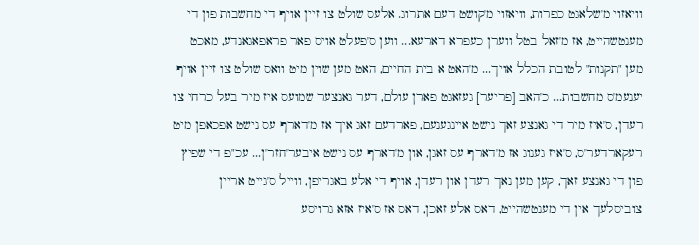וויאזוי מ'שלאגט כפרות, וויאזוי מ'קושט דעם אתרוג. אלעס שולט צו זיין אויף די מחשבות פון די מענטשהייט, אז מ'זאל בטל ווערן כעפרא דארעא... ווען ס'פעלט אויס פאר פראפאגאנדע, מאכט מען "תקנות" לטובת הכלל אויך... מ'האט א בית החיים, האט מען שוין מיט וואס שולט צו זיין אויף יענעמ'ס מחשבות... כ'האב [פריער] געזאגט פארן עולם, דער גאנצער שמועס איז מיר בעל כרחי צו רעדן, ס'איז מיר די גאנצע זאך נישט איינגענעם, פארדעם זאג איך אז מ'דארף עס נישט אפכאפן מיט רעקארדער'ס, ס'איז גענוג אז מ'דארף עס זאגן, און מ'דארף עס נישט איבער'חזר'ן... עכ"פ די שפיץ פון די גאנצע זאך, קען מען נאך רעדן און רעדן, אויף די אלע באגריפן, ווייל ס'גייט אריין צוביסלעך אין די מענטשהייט, דאס אלע זאכן, דאס אז ס'איז אזא גרויסע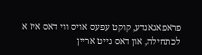פראפאגאנדע, קוקט עפעס אויס ווי דאס איז א לכתחילה, און דאס גייט אריין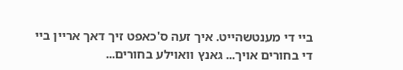ביי די מענטשהייט. איך זעה ס'כאפט זיך דאך אריין ביי די בחורים אויך... גאנץ וואוילע בחורים...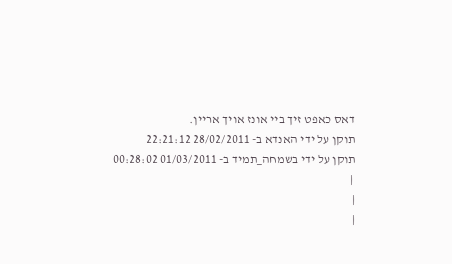דאס כאפט זיך ביי אונז אויך אריין.
תוקן על ידי האנדא ב- 28/02/2011 22:21:12
תוקן על ידי בשמחה_תמיד ב- 01/03/2011 00:28:02
 |
|
|